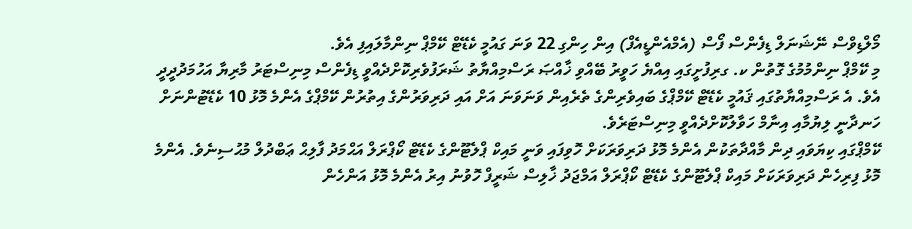މޯލްޑިވްސް ނޭޝަނަލް ޑިފެންސް ފޯސް (އެމްއެންޑީއެފް) އިން ހިންގި 22 ވަނަ ގައުމީ ކެޑޭޓް ކޭމްޕް ނިންމާލައިފި އެވެ.
މި ކޭމްޕް ނިންމުމުގެ ގޮތުން ކ. ގރިފުށީގައި އިއްޔެ ހަވީރު ބޭއްވި ޚާއްޞަ ރަސްމިއްޔާތު ޝަރަފުވެރިކޮށްދެއްވީ ޑިފެންސް މިނިސްޓަރު މާރިޔާ އަހުމަދުދީދީ އެވެ. އެ ރަސްމިއްޔާތުގައި ޤައުމީ ކެޑޭޓް ކޭމްޕްގެ ބައިވެރިންގެ ތެރެއިން ވަނަވަނަ އަށް އައި ދަރިވަރުންގެ އިތުރުން ކޭމްޕްގެ އެންމެ މޮޅު 10 ކެޑޭޓުންނަށް ހަނދާނީ ލިޔުމާއި އިނާމް ހަވާލުކޮށްދެއްވީ މިނިސްޓަރެވެ.
ކޭމްޕްގައި ކިޔަވައި ދިން މާއްދާތަކުން އެންމެ މޮޅު ދަރިވަރަކަށް ހޮވިފައި ވަނީ މައިކް ޕްލެޓޫންގެ ކެޑޭޓް ކޯޕްރަލް އަޙްމަދު ފާލިޙް ޢަބްދުލް މުޙުސިނެވެ. އެންމެ މޮޅު ފިރިހެން ދަރިވަރަކަށް މައިކް ޕްލެޓޫންގެ ކެޑޭޓް ކޯޕްރަލް އަމްޖަދު ޚާލިސް ޝަރީފް ހޮވުނު އިރު އެންމެ މޮޅު އަންހެން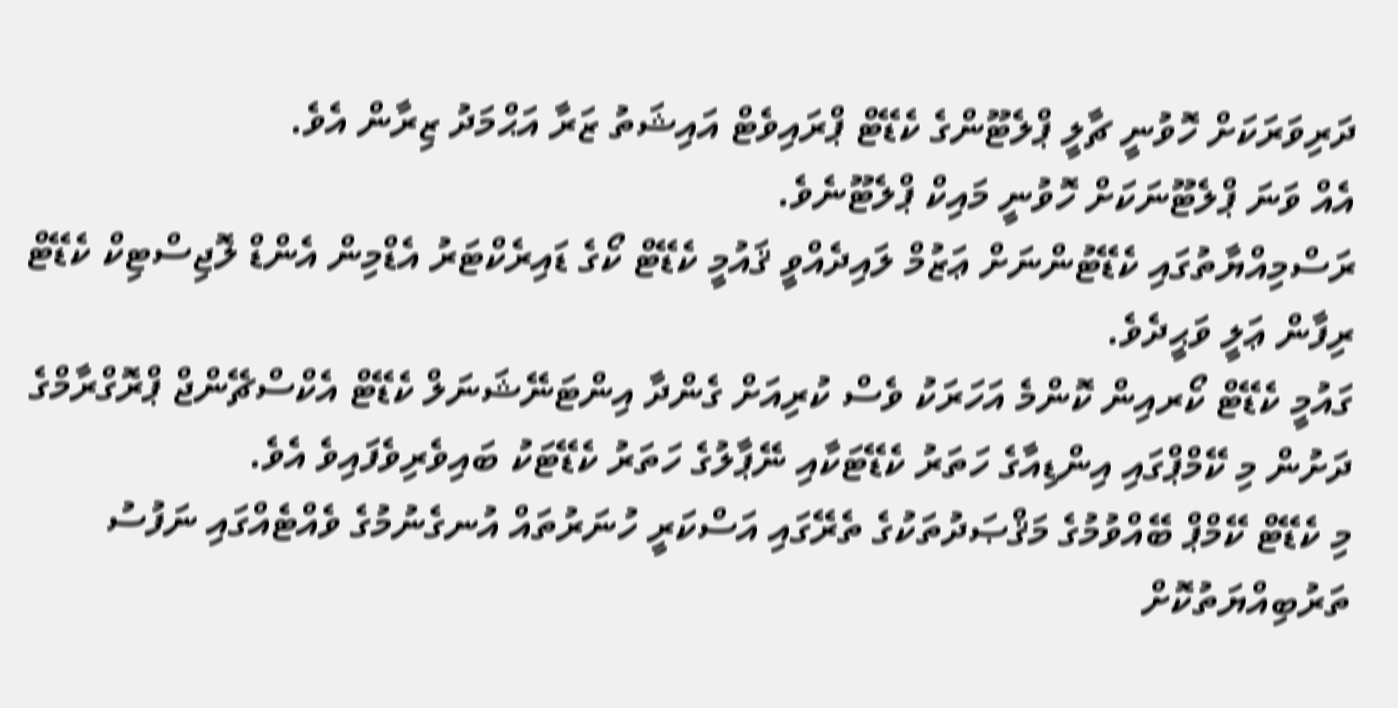ދަރިވަރަކަށް ހޮވުނީ ޗާލީ ޕްލެޓޫންގެ ކެޑޭޓް ޕްރައިވެޓް އައިޝަތު ޒަރާ އަޙްމަދު ޒިރާން އެވެ.
އެއް ވަނަ ޕްލެޓޫނަކަށް ހޮވުނީ މައިކް ޕްލެޓޫނެވެ.
ރަސްމިއްޔާތުގައި ކެޑޭޓުންނަށް ޢަޒުމް ލައިދެއްވީ ޤައުމީ ކެޑޭޓް ކޯގެ ޑައިރެކްޓަރު އެޑްމިން އެންޑް ލޮޖިސްޓިކް ކެޑޭޓް ރިފާން ޢަލީ ވަޙީދެވެ.
ގައުމީ ކެޑޭޓް ކޯރއިން ކޮންމެ އަހަރަކު ވެސް ކުރިއަށް ގެންދާ އިންޓަނޭޝަނަލް ކެޑޭޓް އެކްސްޗޭންޖް ޕްރޮގްރާމްގެ ދަށުން މި ކޭމްޕްގައި އިންޑިއާގެ ހަތަރު ކެޑޭޓަކާއި ނޭޕާލުގެ ހަތަރު ކެޑޭޓަކު ބައިވެރިވެފައިވެ އެވެ.
މި ކެޑޭޓް ކޭމްޕް ބޭއްވުމުގެ މަޤްޞަދުތަކުގެ ތެރޭގައި އަސްކަރީ ހުނަރުތައް އުނގެނުމުގެ ވެއްޓެއްގައި ނަފުސު ތަރުބިއްޔަތުކޮށް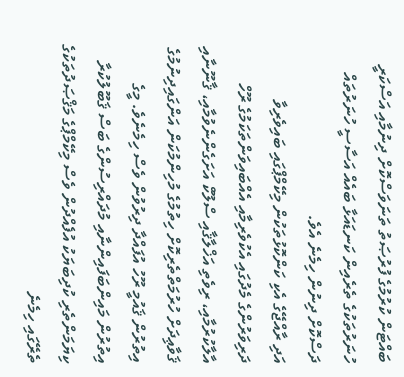ބައްޓަން ކުރުމުގެ ފުރުޞަތު ތަނަވަސްކޮށް ދިނުމާއި އަސްކަރީ ހުނަރުތަކުގެ ތެރެއިން ކަނޑައަޅާ ބައެއް އަސާސީ ހުނަރުތައް ދަސްކޮށް ދިނުން ހިމެނެ އެވެ.
އަދި ރާއްޖޭގެ އެކި ކަންކޮޅުތަކުން މިކޭމްޕްގައި ބައިވެރިވާ ދަރިވަރުންގެ މެދުގައި އެކުވެރިމާއި އެއްބައިވަންތަކަމުގެ ރޫހް އާލާކުރުމާއި، ރިވެތި އަޚްލާޤާއި ސްލޫކް އަށަގެންނެވުމާއި، ޤާނޫނާއި ޤަވާޢިދަށް ހުރުމަތްތެރިކޮށް ހިތުމުގެ މުހިންމުކަން އަންގައިދިނުމުގެ އިތުރުން ޤައުމީ ރޫހު އުފައްދާ ދިރުވުން ވެސް ހިމެނެވެ. މީގެ އިތުރުން މައިންބަފައިންނާއި މުދައްރިސުންގެ ބަސް ޤަބޫލުކުރާ ކިޔަމަންތެރި ކުދިބަޔަކު އުފެއްދުން ވެސް މިކޭމްޕްގެ މަޤްޞަދުތަކުގެ ތެރޭގައި ހިމެނެ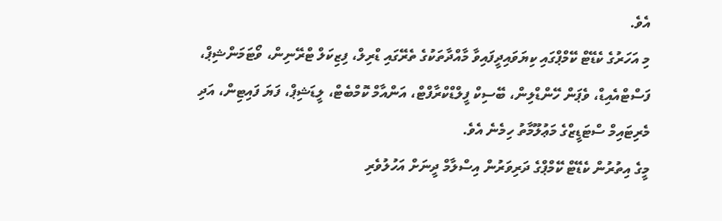އެވެ.
މި އަހަރުގެ ކެޑޭޓް ކޭމްޕްގައި ކިޔަވައިދީފައިވާ މާއްދާތަކުގެ ތެރޭގައި ޑްރިލް، ފިޒިކަލް ޓްރޭނިން، ވޯޓަމަންޝިޕް، ފަސްޓްއެއިޑް، ވެޕަން ހޭންޑްލިން، ބޭސިކް ފީލްޑްކްރާފްޓް، އަންއާމް ކޮމްބެޓް، ލީޑަޝިޕް، ފަޔަ ފައިޓިން، އަދި މެރިޓައިމް ސްޓަޑީޒްގެ މަޢުލޫމާތު ހިމެނެ އެވެ.
މީގެ އިތުރުން ކެޑޭޓް ކޭމްޕްގެ ދަރިވަރުން އިސްލާމް ދީނަށް އަހުލުވެރި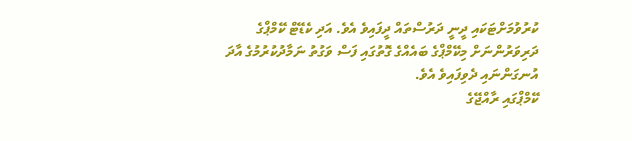ކުރުވުމަށްޓަކައި ދީނީ ދަރުސްތައް ދީފައިވެ އެވެ. އަދި ކެޑޭޓް ކޭމްޕްގެ ދަރިވަރުންނަށް މިކޭމްޕްގެ ބައެއްގެ ގޮތުގައި ފަސް ވަގުތު ނަމާދުކުރުމުގެ އާދަ އުނގަންނައި ދެވިފައިވެ އެވެ.
ކޭމްޕްގައި ރާއްޖޭގެ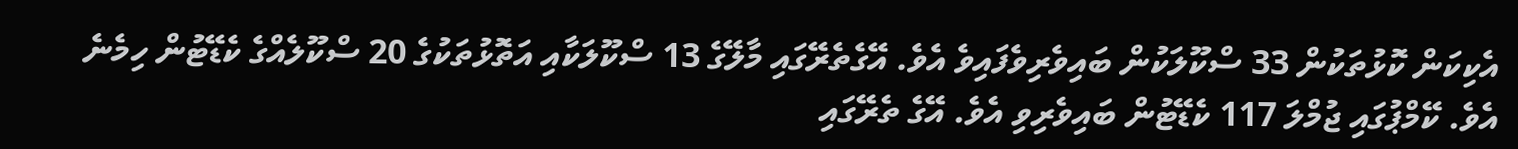އެކިކަން ކޮޅުތަކުން 33 ސްކޫލަކުން ބައިވެރިވެފައިވެ އެވެ. އޭގެތެރޭގައި މާލޭގެ 13 ސްކޫލަކާއި އަތޮޅުތަކުގެ 20 ސްކޫލެއްގެ ކެޑޭޓުން ހިމެނެ އެވެ. ކޭމްޕުގައި ޖުމްލަ 117 ކެޑޭޓުން ބައިވެރިވި އެވެ. އޭގެ ތެރޭގައި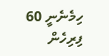ހިމެނެނީ 60 ފިރިހެން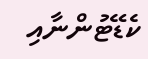ކެޑޭޓުންނާއި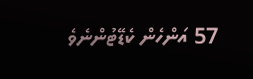57 އަންހެން ކެޑޭޓުންނެވެ